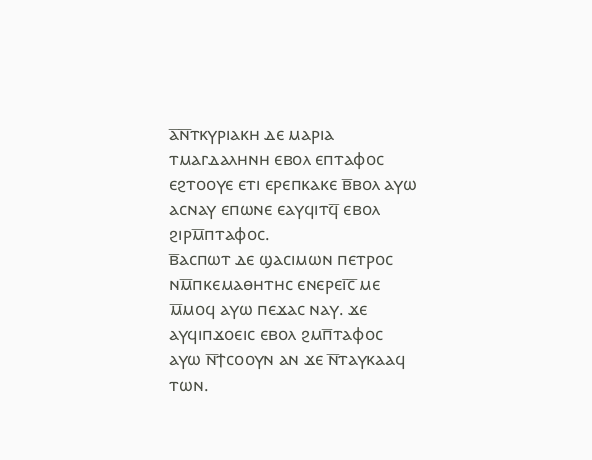ⲁ̅ⲛ̅ⲧⲕⲩⲣⲓⲁⲕⲏ ⲇⲉ ⲙⲁⲣⲓⲁ ⲧⲙⲁⲅⲇⲁⲗⲏⲛⲏ ⲉⲃⲟⲗ ⲉⲡⲧⲁⲫⲟⲥ ⲉϩⲧⲟⲟⲩⲉ ⲉⲧⲓ ⲉⲣⲉⲡⲕⲁⲕⲉ ⲃ̅ⲃⲟⲗ ⲁⲩⲱ ⲁⲥⲛⲁⲩ ⲉⲡⲱⲛⲉ ⲉⲁⲩϥⲓⲧϥ̅ ⲉⲃⲟⲗ ϩⲓⲣⲙ̅ⲡⲧⲁⲫⲟⲥ.
ⲃ̅ⲁⲥⲡⲱⲧ ⲇⲉ ϣⲁⲥⲓⲙⲱⲛ ⲡⲉⲧⲣⲟⲥ ⲛⲙ̅ⲡⲕⲉⲙⲁⲑⲏⲧⲏⲥ ⲉⲛⲉⲣⲉⲓ̅ⲥ̅ ⲙⲉ ⲙ̅ⲙⲟϥ ⲁⲩⲱ ⲡⲉϫⲁⲥ ⲛⲁⲩ. ϫⲉ ⲁⲩϥⲓⲡϫⲟⲉⲓⲥ ⲉⲃⲟⲗ ϩⲙⲡ̅ⲧⲁⲫⲟⲥ ⲁⲩⲱ ⲛ̅ϯⲥⲟⲟⲩⲛ ⲁⲛ ϫⲉ ⲛ̅ⲧⲁⲩⲕⲁⲁϥ ⲧⲱⲛ.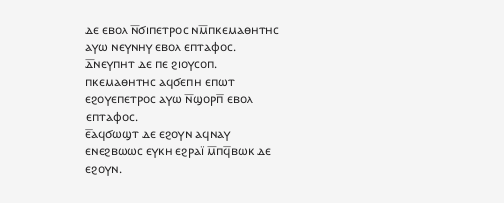ⲇⲉ ⲉⲃⲟⲗ ⲛ̅ϭⲓⲡⲉⲧⲣⲟⲥ ⲛⲙ̅ⲡⲕⲉⲙⲁⲑⲏⲧⲏⲥ ⲁⲩⲱ ⲛⲉⲩⲛⲏⲩ ⲉⲃⲟⲗ ⲉⲡⲧⲁⲫⲟⲥ.
ⲇ̅ⲛⲉⲩⲡⲏⲧ ⲇⲉ ⲡⲉ ϩⲓⲟⲩⲥⲟⲡ. ⲡⲕⲉⲙⲁⲑⲏⲧⲏⲥ ⲁϥϭⲉⲡⲏ ⲉⲡⲱⲧ ⲉϩⲟⲩⲉⲡⲉⲧⲣⲟⲥ ⲁⲩⲱ ⲛ̅ϣⲟⲣⲡ̅ ⲉⲃⲟⲗ ⲉⲡⲧⲁⲫⲟⲥ.
ⲉ̅ⲁϥϭⲱϣⲧ ⲇⲉ ⲉϩⲟⲩⲛ ⲁϥⲛⲁⲩ ⲉⲛⲉϩⲃⲱⲱⲥ ⲉⲩⲕⲏ ⲉϩⲣⲁⲓ̈ ⲙ̅ⲡϥ̅ⲃⲱⲕ ⲇⲉ ⲉϩⲟⲩⲛ.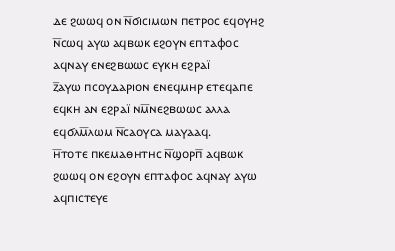ⲇⲉ ϩⲱⲱϥ ⲟⲛ ⲛ̅ϭⲓⲥⲓⲙⲱⲛ ⲡⲉⲧⲣⲟⲥ ⲉϥⲟⲩⲏϩ ⲛ̅ⲥⲱϥ ⲁⲩⲱ ⲁϥⲃⲱⲕ ⲉϩⲟⲩⲛ ⲉⲡⲧⲁⲫⲟⲥ ⲁϥⲛⲁⲩ ⲉⲛⲉϩⲃⲱⲱⲥ ⲉⲩⲕⲏ ⲉϩⲣⲁⲓ̈
ⲍ̅ⲁⲩⲱ ⲡⲥⲟⲩⲇⲁⲣⲓⲟⲛ ⲉⲛⲉϥⲙⲏⲣ ⲉⲧⲉϥⲁⲡⲉ ⲉϥⲕⲏ ⲁⲛ ⲉϩⲣⲁⲓ̈ ⲛⲙ̅ⲛⲉϩⲃⲱⲱⲥ ⲁⲗⲗⲁ ⲉϥϭⲗⲙ̅ⲗⲱⲙ ⲛ̅ⲥⲁⲟⲩⲥⲁ ⲙⲁⲩⲁⲁϥ.
ⲏ̅ⲧⲟⲧⲉ ⲡⲕⲉⲙⲁⲑⲏⲧⲏⲥ ⲛ̅ϣⲟⲣⲡ̅ ⲁϥⲃⲱⲕ ϩⲱⲱϥ ⲟⲛ ⲉϩⲟⲩⲛ ⲉⲡⲧⲁⲫⲟⲥ ⲁϥⲛⲁⲩ ⲁⲩⲱ ⲁϥⲡⲓⲥⲧⲉⲩⲉ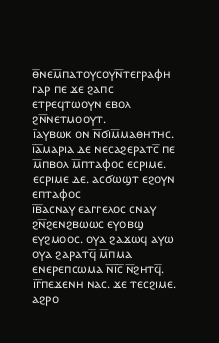ⲑ̅ⲛⲉⲙ̅ⲡⲁⲧⲟⲩⲥⲟⲩⲛ̅ⲧⲉⲅⲣⲁⲫⲏ ⲅⲁⲣ ⲡⲉ ϫⲉ ϩⲁⲡⲥ ⲉⲧⲣⲉϥⲧⲱⲟⲩⲛ ⲉⲃⲟⲗ ϩⲛ̅ⲛⲉⲧⲙⲟⲟⲩⲧ.
ⲓ̅ⲁⲩⲃⲱⲕ ⲟⲛ ⲛ̅ϭⲓⲙ̅ⲙⲁⲑⲏⲧⲏⲥ.
ⲓ̅ⲁ̅ⲙⲁⲣⲓⲁ ⲇⲉ ⲛⲉⲥⲁϩⲉⲣⲁⲧⲥ̅ ⲡⲉ ⲙ̅ⲡⲃⲟⲗ ⲙ̅ⲡⲧⲁⲫⲟⲥ ⲉⲥⲣⲓⲙⲉ. ⲉⲥⲣⲓⲙⲉ ⲇⲉ. ⲁⲥϭⲱϣⲧ ⲉϩⲟⲩⲛ ⲉⲡⲧⲁⲫⲟⲥ
ⲓ̅ⲃ̅ⲁⲥⲛⲁⲩ ⲉⲁⲅⲅⲉⲗⲟⲥ ⲥⲛⲁⲩ ϩⲛ̅ϩⲉⲛϩⲃⲱⲱⲥ ⲉⲩⲟⲃϣ ⲉⲩϩⲙⲟⲟⲥ. ⲟⲩⲁ ϩⲁϫⲱϥ ⲁⲩⲱ ⲟⲩⲁ ϩⲁⲣⲁⲧϥ̅ ⲙ̅ⲡⲙⲁ ⲉⲛⲉⲣⲉⲡⲥⲱⲙⲁ ⲛ̅ⲓ̅ⲥ̅ ⲛ̅ϩⲏⲧϥ̅.
ⲓ̅ⲅ̅ⲡⲉϫⲉⲛⲏ ⲛⲁⲥ. ϫⲉ ⲧⲉⲥϩⲓⲙⲉ. ⲁϩⲣⲟ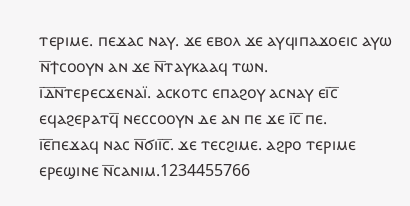ⲧⲉⲣⲓⲙⲉ. ⲡⲉϫⲁⲥ ⲛⲁⲩ. ϫⲉ ⲉⲃⲟⲗ ϫⲉ ⲁⲩϥⲓⲡⲁϫⲟⲉⲓⲥ ⲁⲩⲱ ⲛ̅ϯⲥⲟⲟⲩⲛ ⲁⲛ ϫⲉ ⲛ̅ⲧⲁⲩⲕⲁⲁϥ ⲧⲱⲛ.
ⲓ̅ⲇ̅ⲛ̅ⲧⲉⲣⲉⲥϫⲉⲛⲁⲓ̈. ⲁⲥⲕⲟⲧⲥ ⲉⲡⲁϩⲟⲩ ⲁⲥⲛⲁⲩ ⲉⲓ̅ⲥ̅ ⲉϥⲁϩⲉⲣⲁⲧϥ̅ ⲛⲉⲥⲥⲟⲟⲩⲛ ⲇⲉ ⲁⲛ ⲡⲉ ϫⲉ ⲓ̅ⲥ̅ ⲡⲉ.
ⲓ̅ⲉ̅ⲡⲉϫⲁϥ ⲛⲁⲥ ⲛ̅ϭⲓⲓ̅ⲥ̅. ϫⲉ ⲧⲉⲥϩⲓⲙⲉ. ⲁϩⲣⲟ ⲧⲉⲣⲓⲙⲉ ⲉⲣⲉϣⲓⲛⲉ ⲛ̅ⲥⲁⲛⲓⲙ.1234455766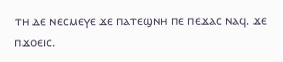ⲧⲏ ⲇⲉ ⲛⲉⲥⲙⲉⲩⲉ ϫⲉ ⲡⲁⲧⲉϣⲛⲏ ⲡⲉ ⲡⲉϫⲁⲥ ⲛⲁϥ. ϫⲉ ⲡϫⲟⲉⲓⲥ.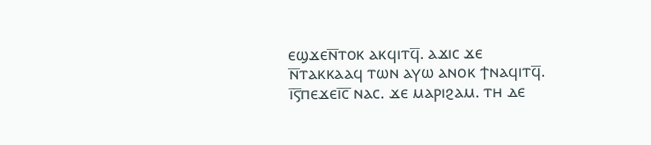ⲉϣϫⲉⲛ̅ⲧⲟⲕ ⲁⲕϥⲓⲧϥ̅. ⲁϫⲓⲥ ϫⲉ ⲛ̅ⲧⲁⲕⲕⲁⲁϥ ⲧⲱⲛ ⲁⲩⲱ ⲁⲛⲟⲕ ϯⲛⲁϥⲓⲧϥ̅.
ⲓ̅ⲋ̅ⲡⲉϫⲉⲓ̅ⲥ̅ ⲛⲁⲥ. ϫⲉ ⲙⲁⲣⲓϩⲁⲙ. ⲧⲏ ⲇⲉ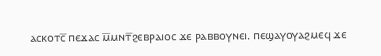ⲁⲥⲕⲟⲧⲥ̅ ⲡⲉϫⲁⲥ ⲙ̅ⲙⲛⲧ̅ϩⲉⲃⲣⲁⲓⲟⲥ ϫⲉ ⲣⲁⲃⲃⲟⲩⲛⲉⲓ. ⲡⲉϣⲁⲩⲟⲩⲁϩⲙⲉϥ ϫⲉ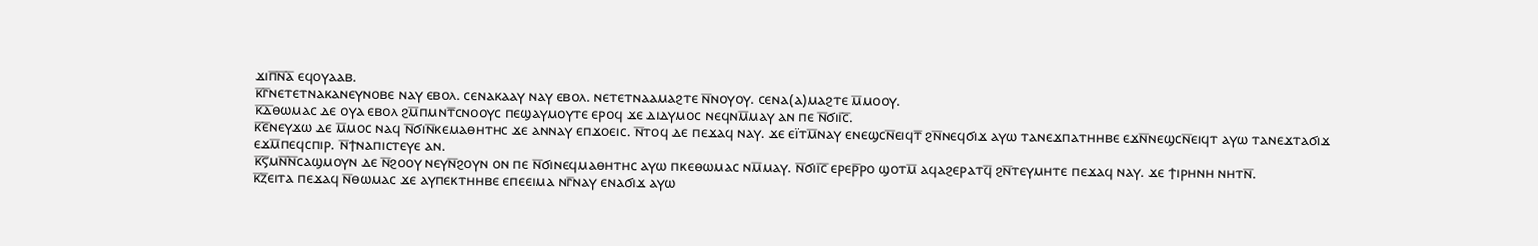ϫⲓⲡ̅ⲛ̅ⲁ̅ ⲉϥⲟⲩⲁⲁⲃ.
ⲕ̅ⲅ̅ⲛⲉⲧⲉⲧⲛⲁⲕⲁⲛⲉⲩⲛⲟⲃⲉ ⲛⲁⲩ ⲉⲃⲟⲗ. ⲥⲉⲛⲁⲕⲁⲁⲩ ⲛⲁⲩ ⲉⲃⲟⲗ. ⲛⲉⲧⲉⲧⲛⲁⲁⲙⲁϩⲧⲉ ⲛ̅ⲛⲟⲩⲟⲩ. ⲥⲉⲛⲁ(ⲁ)ⲙⲁϩⲧⲉ ⲙ̅ⲙⲟⲟⲩ.
ⲕ̅ⲇ̅ⲑⲱⲙⲁⲥ ⲇⲉ ⲟⲩⲁ ⲉⲃⲟⲗ ϩⲙ̅ⲡⲙⲛⲧ̅ⲥⲛⲟⲟⲩⲥ ⲡⲉϣⲁⲩⲙⲟⲩⲧⲉ ⲉⲣⲟϥ ϫⲉ ⲇⲓⲇⲩⲙⲟⲥ ⲛⲉϥⲛⲙ̅ⲙⲁⲩ ⲁⲛ ⲡⲉ ⲛ̅ϭⲓⲓ̅ⲥ̅.
ⲕ̅ⲉ̅ⲛⲉⲩϫⲱ ⲇⲉ ⲙ̅ⲙⲟⲥ ⲛⲁϥ ⲛ̅ϭⲓⲛ̅ⲕⲉⲙⲁⲑⲏⲧⲏⲥ ϫⲉ ⲁⲛⲛⲁⲩ ⲉⲡϫⲟⲉⲓⲥ. ⲛ̅ⲧⲟϥ ⲇⲉ ⲡⲉϫⲁϥ ⲛⲁⲩ. ϫⲉ ⲉⲓ̈ⲧⲙ̅ⲛⲁⲩ ⲉⲛⲉϣⲥⲛ̅ⲉⲓϥⲧ̅ ϩⲛ̅ⲛⲉϥϭⲓϫ ⲁⲩⲱ ⲧⲁⲛⲉϫⲡⲁⲧⲏⲏⲃⲉ ⲉϫⲛ̅ⲛⲉϣⲥⲛ̅ⲉⲓϥⲧ ⲁⲩⲱ ⲧⲁⲛⲉϫⲧⲁϭⲓϫ ⲉϫⲙ̅ⲡⲉϥⲥⲡⲓⲣ. ⲛ̅ϯⲛⲁⲡⲓⲥⲧⲉⲩⲉ ⲁⲛ.
ⲕ̅ⲋ̅ⲙⲛ̅ⲛ̅ⲥⲁϣⲙⲟⲩⲛ ⲇⲉ ⲛ̅ϩⲟⲟⲩ ⲛⲉⲩⲛ̅ϩⲟⲩⲛ ⲟⲛ ⲡⲉ ⲛ̅ϭⲓⲛⲉϥⲙⲁⲑⲏⲧⲏⲥ ⲁⲩⲱ ⲡⲕⲉⲑⲱⲙⲁⲥ ⲛⲙ̅ⲙⲁⲩ. ⲛ̅ϭⲓⲓ̅ⲥ̅ ⲉⲣⲉⲣ̅ⲣⲟ ϣⲟⲧⲙ̅ ⲁϥⲁϩⲉⲣⲁⲧϥ̅ ϩⲛ̅ⲧⲉⲩⲙⲏⲧⲉ ⲡⲉϫⲁϥ ⲛⲁⲩ. ϫⲉ ϯⲓⲣⲏⲛⲏ ⲛⲏⲧⲛ̅.
ⲕ̅ⲍ̅ⲉⲓⲧⲁ ⲡⲉϫⲁϥ ⲛ̅ⲑⲱⲙⲁⲥ ϫⲉ ⲁⲩⲡⲉⲕⲧⲏⲏⲃⲉ ⲉⲡⲉⲉⲓⲙⲁ ⲛⲅ̅ⲛⲁⲩ ⲉⲛⲁϭⲓϫ ⲁⲩⲱ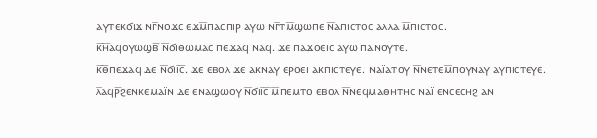ⲁⲩⲧⲉⲕϭⲓϫ ⲛⲅ̅ⲛⲟϫⲥ ⲉϫⲙ̅ⲡⲁⲥⲡⲓⲣ ⲁⲩⲱ ⲛⲅ̅ⲧⲙ̅ϣⲱⲡⲉ ⲛ̅ⲁⲡⲓⲥⲧⲟⲥ ⲁⲗⲗⲁ ⲙ̅ⲡⲓⲥⲧⲟⲥ.
ⲕ̅ⲏ̅ⲁϥⲟⲩⲱϣⲃ̅ ⲛ̅ϭⲓⲑⲱⲙⲁⲥ ⲡⲉϫⲁϥ ⲛⲁϥ. ϫⲉ ⲡⲁϫⲟⲉⲓⲥ ⲁⲩⲱ ⲡⲁⲛⲟⲩⲧⲉ.
ⲕ̅ⲑ̅ⲡⲉϫⲁϥ ⲇⲉ ⲛ̅ϭⲓⲓ̅ⲥ̅. ϫⲉ ⲉⲃⲟⲗ ϫⲉ ⲁⲕⲛⲁⲩ ⲉⲣⲟⲉⲓ ⲁⲕⲡⲓⲥⲧⲉⲩⲉ. ⲛⲁⲓ̈ⲁⲧⲟⲩ ⲛ̅ⲛⲉⲧⲉⲙ̅ⲡⲟⲩⲛⲁⲩ ⲁⲩⲡⲓⲥⲧⲉⲩⲉ.
ⲗ̅ⲁϥⲣ̅ϩⲉⲛⲕⲉⲙⲁⲓ̈ⲛ ⲇⲉ ⲉⲛⲁϣⲱⲟⲩ ⲛ̅ϭⲓⲓ̅ⲥ̅ ⲙ̅ⲡⲉⲙⲧⲟ ⲉⲃⲟⲗ ⲛ̅ⲛⲉϥⲙⲁⲑⲏⲧⲏⲥ ⲛⲁⲓ̈ ⲉⲛⲥⲉⲥⲏϩ ⲁⲛ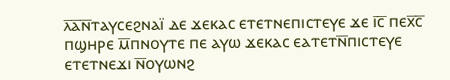ⲗ̅ⲁ̅ⲛ̅ⲧⲁⲩⲥⲉϩⲛⲁⲓ̈ ⲇⲉ ϫⲉⲕⲁⲥ ⲉⲧⲉⲧⲛⲉⲡⲓⲥⲧⲉⲩⲉ ϫⲉ ⲓ̅ⲥ̅ ⲡⲉⲭ̅ⲥ̅ ⲡϣⲏⲣⲉ ⲙ̅ⲡⲛⲟⲩⲧⲉ ⲡⲉ ⲁⲩⲱ ϫⲉⲕⲁⲥ ⲉⲁⲧⲉⲧⲛ̅ⲡⲓⲥⲧⲉⲩⲉ ⲉⲧⲉⲧⲛⲉϫⲓ ⲛ̅ⲟⲩⲱⲛϩ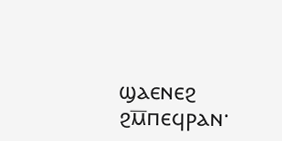ϣⲁⲉⲛⲉϩ ϩⲙ̅ⲡⲉϥⲣⲁⲛ·